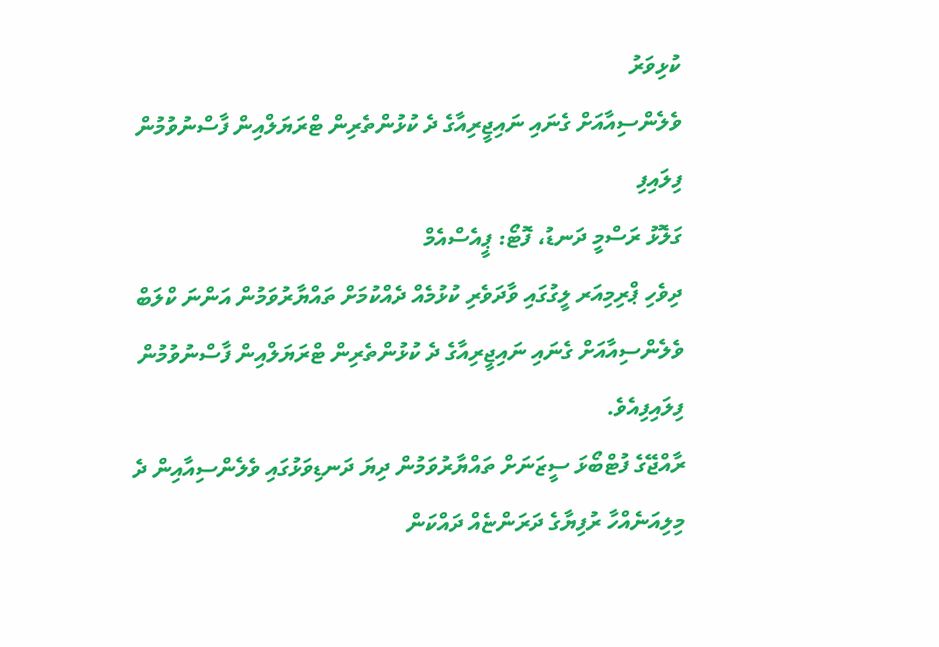ކުޅިވަރު
ވެލެންސިއާއަށް ގެނައި ނައިޖީރިއާގެ ދެ ކުޅުންތެރިން ޓްރަޔަލްއިން ފާސްނުވުމުން ފިލައިފި
ގަލޮޅު ރަސްމީ ދަނޑު، ފޮޓޯ: ޕީއެސްއެމް
ދިވެހި ޕްރިމިއަރ ލީގުގައި ވާދަވެރި ކުޅުމެއް ދެއްކުމަށް ތައްޔާރުވަމުން އަންނަ ކްލަބް ވެލެންސިއާއަށް ގެނައި ނައިޖީރިއާގެ ދެ ކުޅުންތެރިން ޓްރަޔަލްއިން ފާސްނުވުމުން ފިލައިފިއެވެ.
ރާއްޖޭގެ ފުޓްބޯޅަ ސީޒަނަށް ތައްޔާރުވަމުން ދިޔަ ދަނޑިވަޅުގައި ވެލެންސިއާއިން ދެ މިލިއަނެއްހާ ރުފިޔާގެ ދަރަންޏެއް ދައްކަން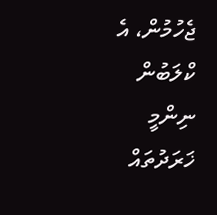ޖެހުމުން، އެ ކްލަބުން ނިންމީ ޚަރަދުތައް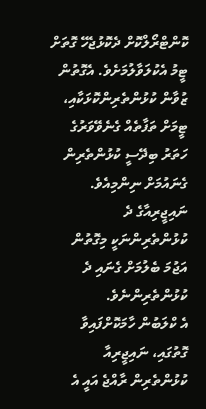ކޮންޓްރޯލްކޮށް ދެކޮޅުޖެހޭ ގޮތަށް ޓީމު އެކުލަވާލުމަށެވެ. އެގޮތުން ޒުވާން ކުޅުންތެރިންކޮޅަކާއި، ޓީމަށް ތަފާތެއް ގެނެވޭވަރުގެ ހަތަރު ބިދޭސީ ކުޅުންތެރިން ގެނައުމަށް ނިންމިއެވެ. ނައިޖީރިއާގެ ދެ ކުޅުންތެރިންނަކީ މިގޮތުން އަޖުމަ ބެލުމަށް ގެނައި ދެ ކުޅުންތެރިންނެވެ.
އެ ކްލަބުން ހާމަކޮށްފައިވާ ގޮތުގައި، ނައިޖީރިއާ ކުޅުންތެރިން ރާއްޖެ އައީ އެ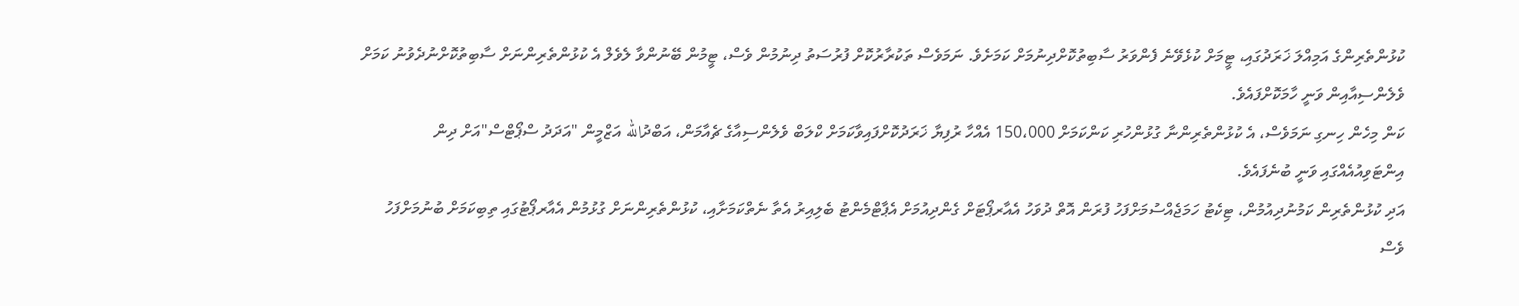ކުޅުންތެރިންގެ އަމިއްލަ ޚަރަދުގައި، ޓީމަށް ކުޅެވޭނެ ފެންވަރު ސާބިތުކޮށްދިނުމަށް ކަމަށެވެ. ނަމަވެސް ތަކުރާރުކޮށް ފުރުސަތު ދިނުމުން ވެސް، ޓީމުން ބޭނުންވާ ލެވެލް އެ ކުޅުންތެރިންނަށް ސާބިތުކޮށްނުދެވުނު ކަމަށް ވެލެންސިއާއިން ވަނީ ހާމަކޮށްފައެވެ.
ކަން މިހެން ހިނގި ނަމަވެސް، އެ ކުޅުންތެރިންނާ ގުޅުންހުރި ކަންކަމަށް 150،000 އެއްހާ ރުފިޔާ ޚަރަދުކޮށްފައިވާކަމަށް ކްލަބް ވެލެންސިއާގެ ޗެއާމަން، އަބްދުالله އަޒްމީން "އަދަދު ސްޕޯޓްސް"އަށް ދިން އިންޓަވިއުއެއްގައި ވަނީ ބުނެފައެވެ.
އަދި ކުޅުންތެރިން ކަމުނުދިއުމުން، ޓިކެޓު ހަމަޖެއްސުމަށްފަހު ފުރަން އޮތް ދުވަހު އެއާރޕޯޓަށް ގެންދިއުމަށް އެޕާޓްމެންޓު ބެލިއިރު އެތާ ނެތްކަމަށާއި، ކުޅުންތެރިންނަށް ގުޅުމުން އެއާރޕޯޓުގައި ތިބިކަމަށް ބުނުމަށްފަހު ވެސް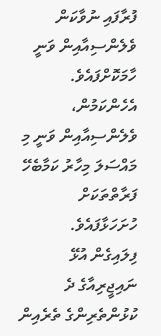ފުރާފައި ނުވާކަން ވެލެންސިއާއިން ވަނީ ހާމަކޮށްފައެވެ.
އެހެންކަމުން، ވެލެންސިއާއިން ވަނީ މި މައްސަލަ މިހާރު ކަމާބެހޭ ފަރާތްތަކަށް ހުށަހަޅާފައެވެ.
ފިލައިގެން އުޅޭ ނައިޖީރިއާގެ ދެ ކުޅުންތެރިންގެ ތެރެއިން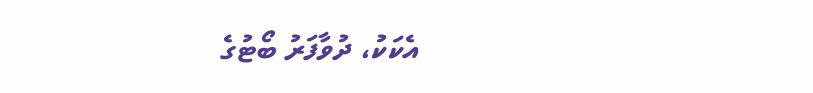އެކަކު، ދުވާފަރު ބޯޓުގެ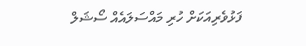ފަޅުވެރިއަކަށް ހުރި މައްސަލައެއް ސޯޝަލް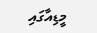މީޑިއާގައި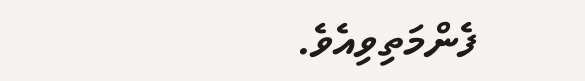ފެންމަތިވިއެވެ.